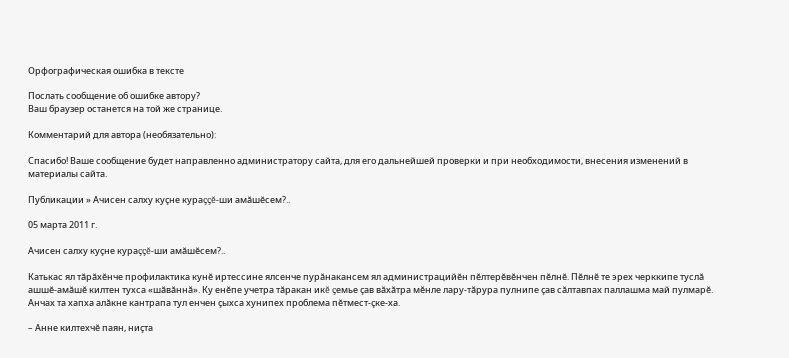Орфографическая ошибка в тексте

Послать сообщение об ошибке автору?
Ваш браузер останется на той же странице.

Комментарий для автора (необязательно):

Спасибо! Ваше сообщение будет направленно администратору сайта, для его дальнейшей проверки и при необходимости, внесения изменений в материалы сайта.

Публикации » Ачисен салху куçне кураççĕ-ши амăшĕсем?..

05 марта 2011 г.

Ачисен салху куçне кураççĕ-ши амăшĕсем?..

Катькас ял тăрăхĕнче профилактика кунĕ иртессине ялсенче пурăнакансем ял администрацийĕн пĕлтерĕвĕнчен пĕлнĕ. Пĕлнĕ те эрех черккипе туслă ашшĕ-амăшĕ килтен тухса «шăвăннă». Ку енĕпе учетра тăракан икĕ çемье çав вăхăтра мĕнле лару-тăрура пулнипе çав сăлтавпах паллашма май пулмарĕ. Анчах та хапха алăкне кантрапа тул енчен çыхса хунипех проблема пĕтмест-çке-ха.

– Анне килтехчĕ паян, ниçта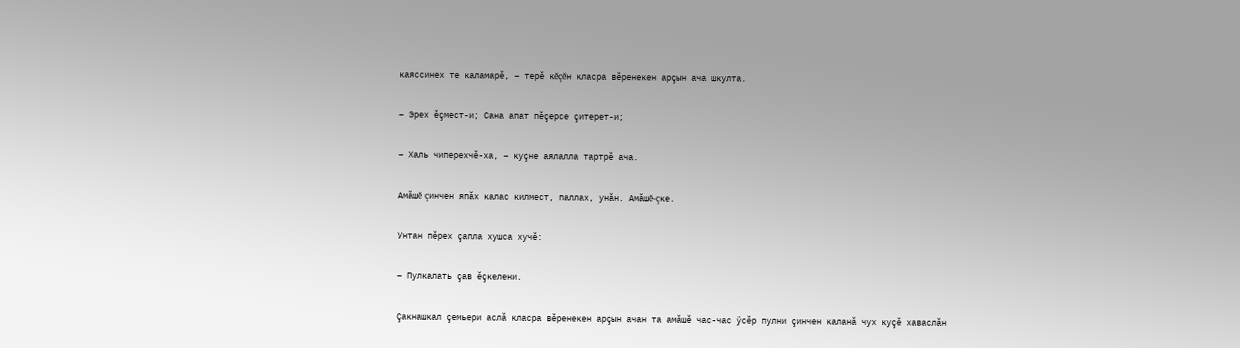каяссинех те каламарĕ, – терĕ кĕçĕн класра вĕренекен арçын ача шкулта.

– Эрех ĕçмест-и; Сана апат пĕçерсе çитерет-и;

– Халь чиперехчĕ-ха, – куçне аялалла тартрĕ ача.

Амăшĕ çинчен япăх калас килмест, паллах, унăн. Амăшĕ-çке.

Унтан пĕрех çапла хушса хучĕ:

– Пулкалать çав ĕçкелени.

Çакнашкал çемьери аслă класра вĕренекен арçын ачан та амăшĕ час-час ÿсĕр пулни çинчен каланă чух куçĕ хаваслăн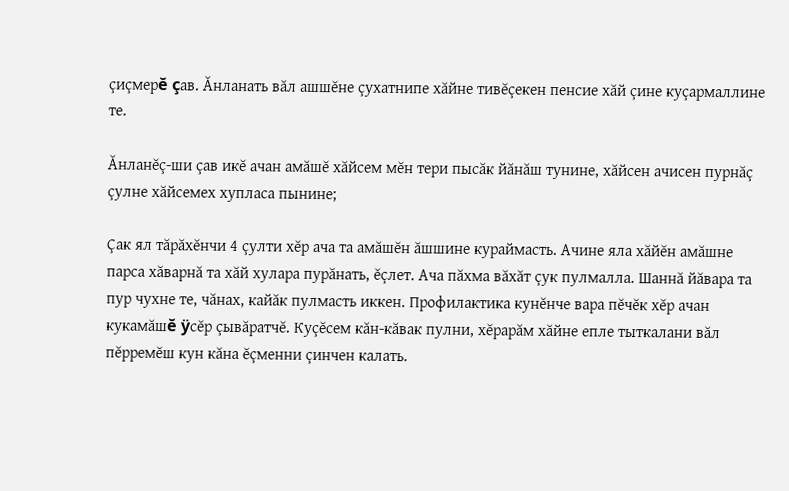çиçмерĕ çав. Ăнланать вăл ашшĕне çухатнипе хăйне тивĕçекен пенсие хăй çине куçармаллине те.

Ăнланĕç-ши çав икĕ ачан амăшĕ хăйсем мĕн тери пысăк йăнăш тунине, хăйсен ачисен пурнăç çулне хăйсемех хупласа пынине;

Çак ял тăрăхĕнчи 4 çулти хĕр ача та амăшĕн ăшшине кураймасть. Ачине яла хăйĕн амăшне парса хăварнă та хăй хулара пурăнать, ĕçлет. Ача пăхма вăхăт çук пулмалла. Шаннă йăвара та пур чухне те, чăнах, кайăк пулмасть иккен. Профилактика кунĕнче вара пĕчĕк хĕр ачан кукамăшĕ ÿсĕр çывăратчĕ. Куçĕсем кăн-кăвак пулни, хĕрарăм хăйне епле тыткалани вăл пĕрремĕш кун кăна ĕçменни çинчен калать.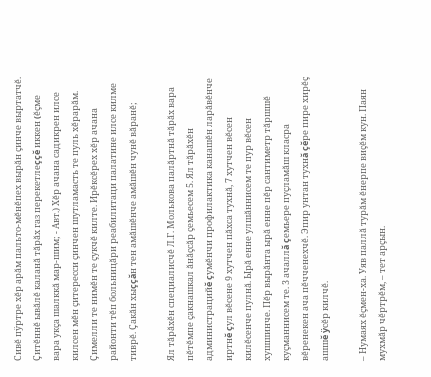Сивĕ пÿртре хĕр арăм пальто-мĕнĕпех вырăн çинче выртатчĕ. Çитĕннĕ ывăлĕ каланă тăрăх газ перекетлеççĕ иккен (ĕçме вара укçа шалккă мар-шим; - Авт.) Хĕр ачана садикрен илсе килсен мĕн çитересси çинчен шутламасть те пуль хĕрарăм. Çимелли те нимĕн те çукчĕ килте. Ирĕксĕрех хĕр ачана районти тĕп больницăри реабилитаци палатине илсе килме тиврĕ. Çакăн хыççăн тен амăшĕнче амăшĕн чунĕ вăранĕ;

Ял тăрăхĕн специалисчĕ Л.Г. Молькова палăртнă тăрăх вара пĕтĕмпе çакнашкал ăнăçсăр çемьесем 5. Ял тăрăхĕн администрацийĕ çумĕнчи профилактика канашĕн ларăвĕнче иртнĕ çул вĕсене 9 хутчен пăхса тухнă, 7 хутчен вĕсен килĕсенче пулнă. Ырă енне улшăннисем те пур вĕсен хушшинче. Пĕр вырăнта ырă енне пĕр сантиметр тăршшĕ куçманнисем те. 3 ачаллă çемьере пуçламăш класра вĕренекен ача пĕчченехчĕ. Эпир унтан тухнă çĕре пире хирĕç ашшĕ ÿсĕр килчĕ.

– Нумаях ĕçмен-ха. Уяв паллă турăм ĕнерпе виçĕм кун. Паян мухмăр чĕртрĕм, – тет арçын.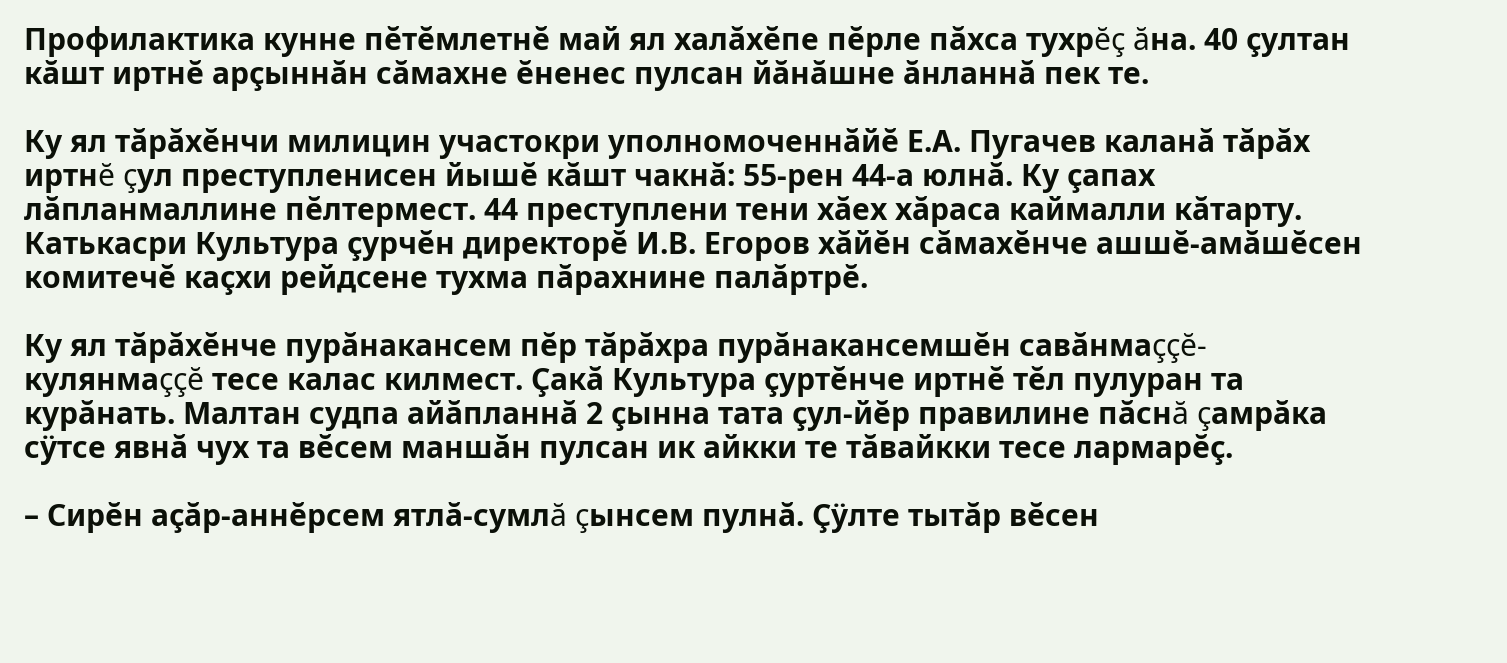Профилактика кунне пĕтĕмлетнĕ май ял халăхĕпе пĕрле пăхса тухрĕç ăна. 40 çултан кăшт иртнĕ арçыннăн сăмахне ĕненес пулсан йăнăшне ăнланнă пек те.

Ку ял тăрăхĕнчи милицин участокри уполномоченнăйĕ Е.А. Пугачев каланă тăрăх иртнĕ çул преступленисен йышĕ кăшт чакнă: 55-рен 44-а юлнă. Ку çапах лăпланмаллине пĕлтермест. 44 преступлени тени хăех хăраса каймалли кăтарту. Катькасри Культура çурчĕн директорĕ И.В. Егоров хăйĕн сăмахĕнче ашшĕ-амăшĕсен комитечĕ каçхи рейдсене тухма пăрахнине палăртрĕ.

Ку ял тăрăхĕнче пурăнакансем пĕр тăрăхра пурăнакансемшĕн савăнмаççĕ-кулянмаççĕ тесе калас килмест. Çакă Культура çуртĕнче иртнĕ тĕл пулуран та курăнать. Малтан судпа айăпланнă 2 çынна тата çул-йĕр правилине пăснă çамрăка сÿтсе явнă чух та вĕсем маншăн пулсан ик айкки те тăвайкки тесе лармарĕç.

– Сирĕн аçăр-аннĕрсем ятлă-сумлă çынсем пулнă. Çÿлте тытăр вĕсен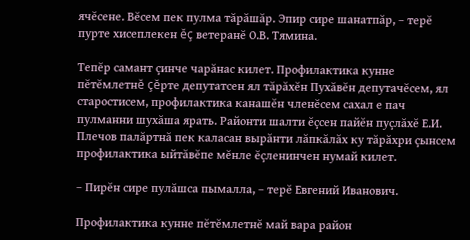ячĕсене. Вĕсем пек пулма тăрăшăр. Эпир сире шанатпăр, – терĕ пурте хисеплекен ĕç ветеранĕ О.В. Тямина.

Тепĕр самант çинче чарăнас килет. Профилактика кунне пĕтĕмлетнĕ çĕрте депутатсен ял тăрăхĕн Пухăвĕн депутачĕсем, ял старостисем, профилактика канашĕн членĕсем сахал е пач пулманни шухăша ярать. Районти шалти ĕçсен пайĕн пуçлăхĕ Е.И. Плечов палăртнă пек каласан вырăнти лăпкăлăх ку тăрăхри çынсем профилактика ыйтăвĕпе мĕнле ĕçленинчен нумай килет.

– Пирĕн сире пулăшса пымалла, – терĕ Евгений Иванович.

Профилактика кунне пĕтĕмлетнĕ май вара район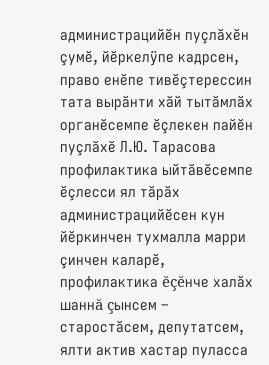администрацийĕн пуçлăхĕн çумĕ, йĕркелÿпе кадрсен, право енĕпе тивĕçтерессин тата вырăнти хăй тытăмлăх органĕсемпе ĕçлекен пайĕн пуçлăхĕ Л.Ю. Тарасова профилактика ыйтăвĕсемпе ĕçлесси ял тăрăх администрацийĕсен кун йĕркинчен тухмалла марри çинчен каларĕ, профилактика ĕçĕнче халăх шаннă çынсем – старостăсем, депутатсем, ялти актив хастар пуласса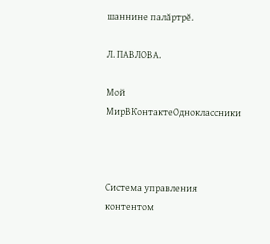шаннине палăртрĕ.

Л. ПАВЛОВА.

Мой МирВКонтактеОдноклассники



Система управления контентом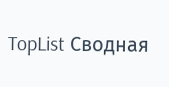TopList Сводная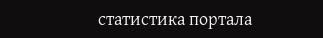статистика портала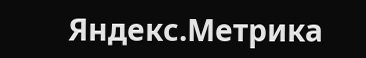Яндекс.Метрика